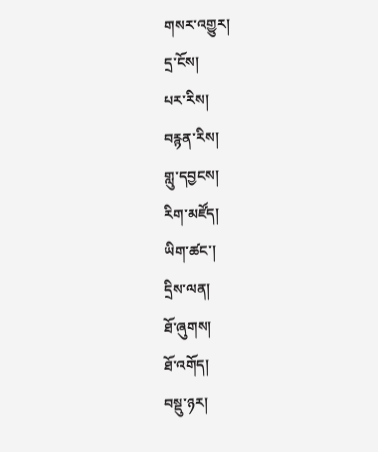གསར་འགྱུར།
དྲ་ངོས།
པར་རིས།
བརྙན་རིས།
གླུ་དབྱངས།
རིག་མཛོད།
ཡིག་ཚང་།
དྲིས་ལན།
ཐོ་ཞུགས།
ཐོ་འགོད།
བསྡུ་ཉར།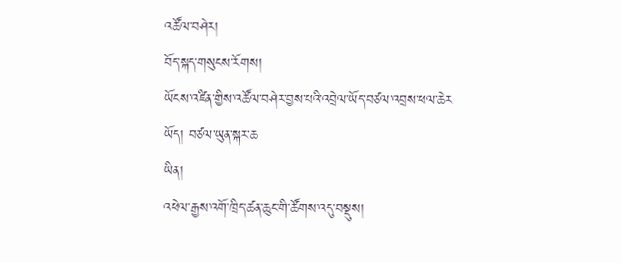འཚོལ་བཤེར།
བོད་སྐད་གསུངས་རོགས།
ཡོངས་འཛིན་གྱིས་འཚོལ་བཤེར་བྱས་པའི་འབྲེལ་ཡོད་བཙལ་འབྲས་ཕལ་ཆེར
ཡོད། བཙལ་ཡུན་སྐར་ཆ
ཡིན།
འཕེལ་རྒྱས་འགོ་ཁྲིད་ཚན་ཆུང་གི་ཚོགས་འདུ་བསྡུས།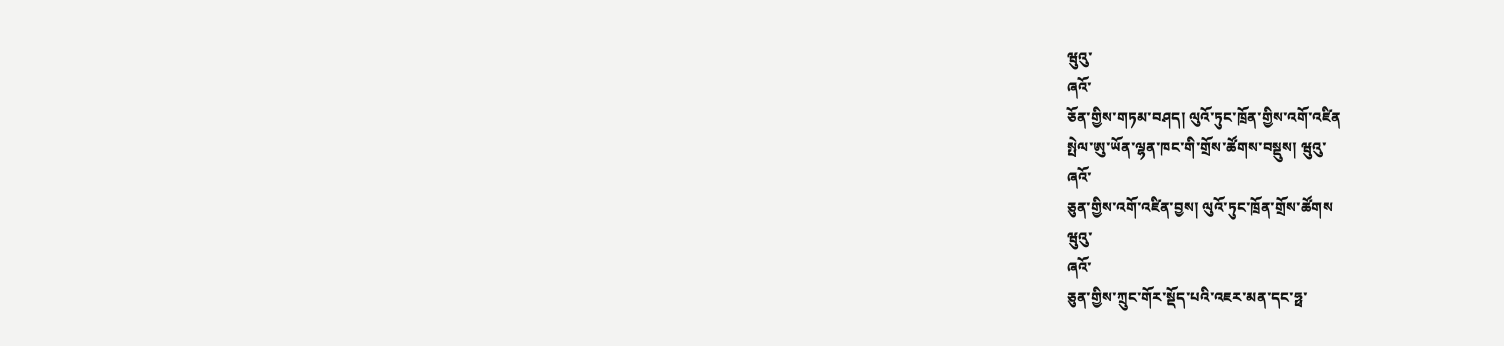ཝུའུ་
ཞའོ་
ཅོན་གྱིས་གཏམ་བཤད། ལུའོ་ཏུང་ཁྲོན་གྱིས་འགོ་འཛིན
སྤེལ་ཨུ་ཡོན་ལྷན་ཁང་གི་གྲོས་ཚོགས་བསྡུས། ཝུའུ་
ཞའོ་
ཅུན་གྱིས་འགོ་འཛིན་བྱས། ལུའོ་ཏུང་ཁྲོན་གྲོས་ཚོགས
ཝུའུ་
ཞའོ་
ཅུན་གྱིས་ཀྲུང་གོར་སྡོད་པའི་འཇར་མན་དང་ཧྥ་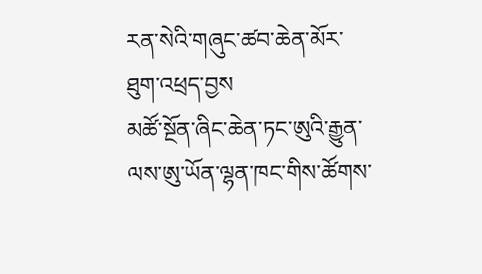རན་སེའི་གཞུང་ཚབ་ཆེན་མོར་ཐུག་འཕྲད་བྱས
མཚོ་སྔོན་ཞིང་ཆེན་ཏང་ཨུའི་རྒྱུན་ལས་ཨུ་ཡོན་ལྷན་ཁང་གིས་ཚོགས་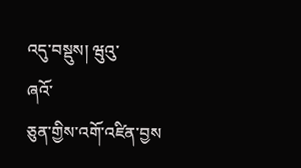འདུ་བསྡུས། ཝུའུ་
ཞའོ་
ཅུན་གྱིས་འགོ་འཛིན་བྱས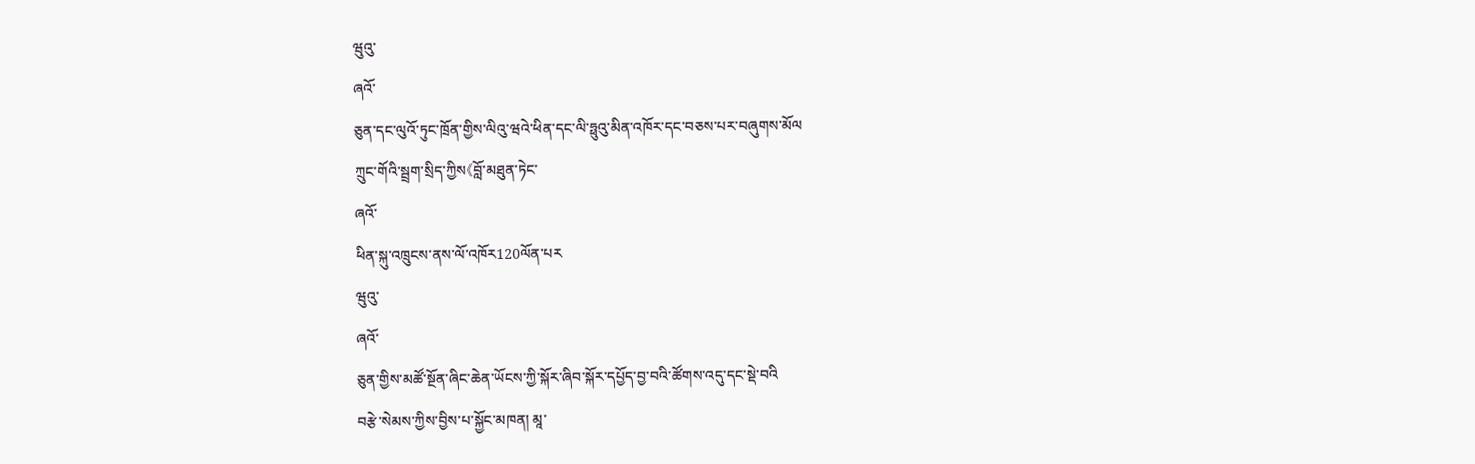ཝུའུ་
ཞའོ་
ཅུན་དང་ལུའོ་ཏུང་ཁྲོན་གྱིས་ལིའུ་ཝའེ་ཕིན་དང་ལི་ཧྥུའུ་མིན་འཁོར་དང་བཅས་པར་བཞུགས་མོལ
ཀྲུང་གོའི་སྦྲག་སྲིད་ཀྱིས《བློ་མཐུན་ཏེང་
ཞའོ་
ཕིན་སྐུ་འཁྲུངས་ནས་ལོ་འཁོར120ལོན་པར
ཝུའུ་
ཞའོ་
ཅུན་གྱིས་མཚོ་སྔོན་ཞིང་ཆེན་ཡོངས་ཀྱི་སྐོར་ཞིབ་སྐོར་དཔྱོད་བྱ་བའི་ཚོགས་འདུ་དང་སྡེ་བའི
བརྩེ་སེམས་ཀྱིས་བྱིས་པ་སྐྱོང་མཁན། མཱ་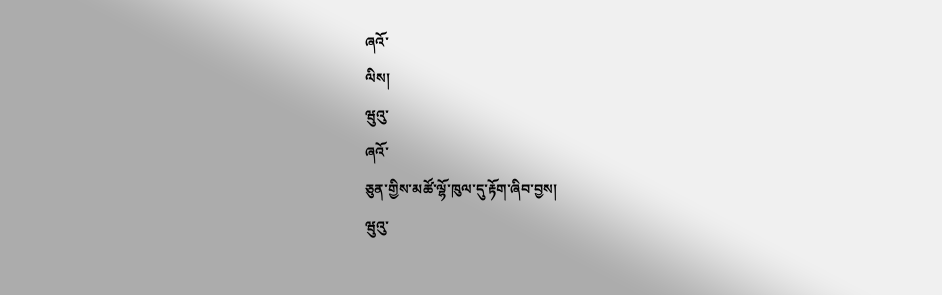ཞའོ་
ལིས།
ཝུའུ་
ཞའོ་
ཅུན་གྱིས་མཚོ་ལྷོ་ཁུལ་དུ་རྟོག་ཞིབ་བྱས།
ཝུའུ་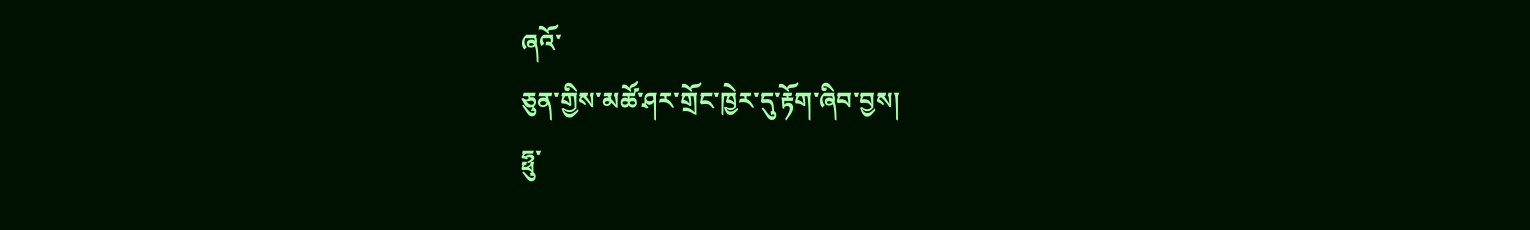ཞའོ་
ཅུན་གྱིས་མཚོ་ཤར་གྲོང་ཁྱེར་དུ་རྟོག་ཞིབ་བྱས།
ཧྥུ་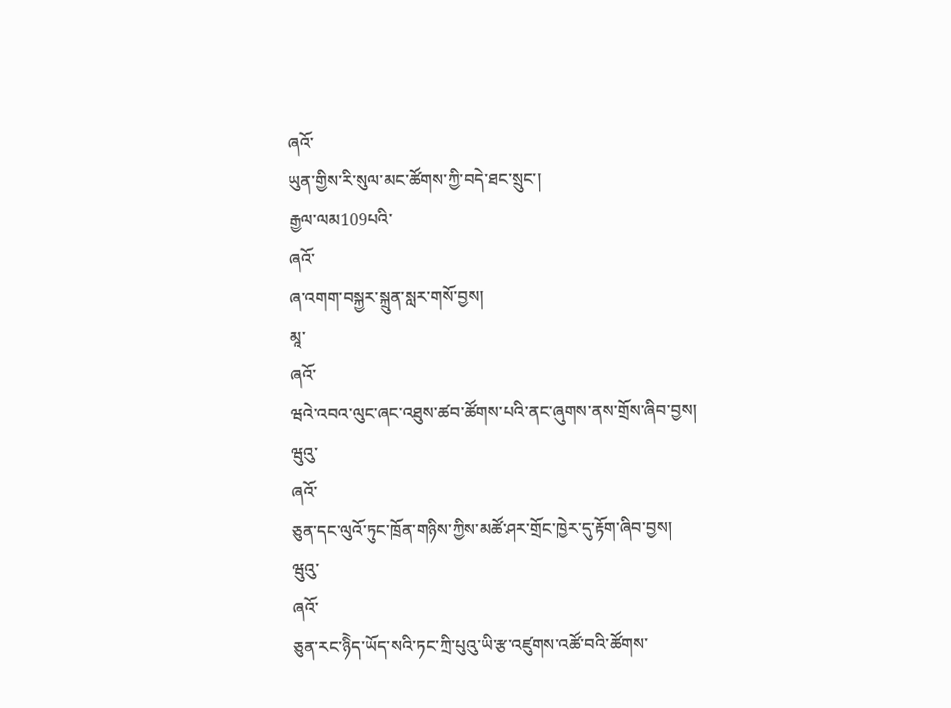ཞའོ་
ཡུན་གྱིས་རི་སུལ་མང་ཚོགས་ཀྱི་བདེ་ཐང་སྲུང་།
རྒྱལ་ལམ109པའི་
ཞའོ་
ཞ་འགག་བསྐྱར་སྐྲུན་སླར་གསོ་བྱས།
མཱ་
ཞའོ་
ཝའེ་འབའ་ལུང་ཞང་འཐུས་ཚབ་ཚོགས་པའི་ནང་ཞུགས་ནས་གྲོས་ཞིབ་བྱས།
ཝུའུ་
ཞའོ་
ཅུན་དང་ལུའོ་ཏུང་ཁྲོན་གཉིས་ཀྱིས་མཚོ་ཤར་གྲོང་ཁྱེར་དུ་རྟོག་ཞིབ་བྱས།
ཝུའུ་
ཞའོ་
ཅུན་རང་ཉིེད་ཡོད་སའི་ཏང་ཀྲི་པུའུ་ཡི་རྩ་འཛུགས་འཚོ་བའི་ཚོགས་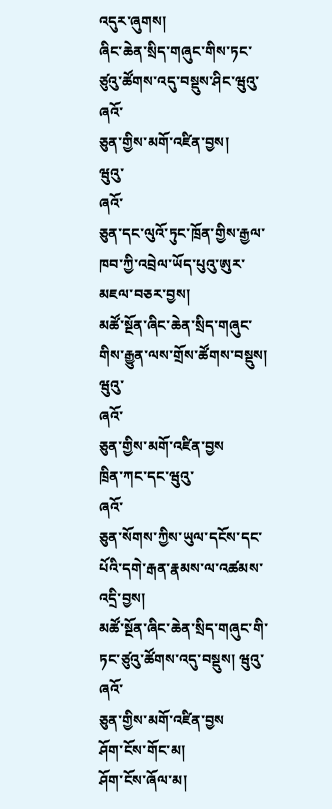འདུར་ཞུགས།
ཞིང་ཆེན་སྲིད་གཞུང་གིས་ཏང་ཙུའུ་ཚོགས་འདུ་བསྡུས་ཤིང་ཝུའུ་
ཞའོ་
ཅུན་གྱིས་མགོ་འཛིན་བྱས།
ཝུའུ་
ཞའོ་
ཅུན་དང་ལུའོ་ཏུང་ཁྲོན་གྱིས་རྒྱལ་ཁབ་ཀྱི་འབྲེལ་ཡོད་པུའུ་ཨུར་མཇལ་བཅར་བྱས།
མཚོ་སྔོན་ཞིང་ཆེན་སྲིད་གཞུང་གིས་རྒྱུན་ལས་གྲོས་ཚོགས་བསྡུས། ཝུའུ་
ཞའོ་
ཅུན་གྱིས་མགོ་འཛིན་བྱས
ཁྲིན་ཀང་དང་ཝུའུ་
ཞའོ་
ཅུན་སོགས་ཀྱིས་ཡུལ་དངོས་དང་པོའི་དགེ་རྒན་རྣམས་ལ་འཚམས་འདྲི་བྱས།
མཚོ་སྔོན་ཞིང་ཆེན་སྲིད་གཞུང་གི་ཏང་ཙུའུ་ཚོགས་འདུ་བསྡུས། ཝུའུ་
ཞའོ་
ཅུན་གྱིས་མགོ་འཛིན་བྱས
ཤོག་ངོས་གོང་མ།
ཤོག་ངོས་ཞོལ་མ།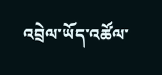འབྲེལ་ཡོད་འཚོལ་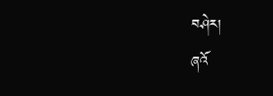བཤེར།
ཞའོ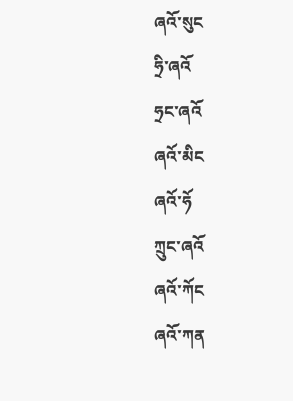ཞའོ་སུང
ཧྲི་ཞའོ
ཧྲང་ཞའོ
ཞའོ་མིང
ཞའོ་ཧོ
ཀྲུང་ཞའོ
ཞའོ་ཀོང
ཞའོ་ཀན